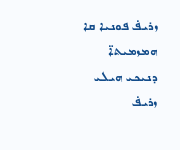ܙܪܝܦ̇ ܦܘܢܝܐ ܩܐ ܗܡܙܡܝܬܐ̈ ܕܢܝܟܝ ܗܝܠܝ
ܙܪܝܦ̇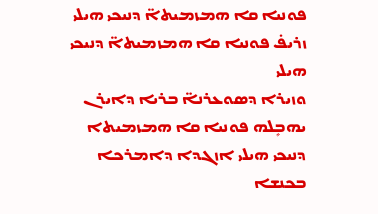ܦܘܢܝܐ ܩܐ ܗܡܙܡܝܬܐ̈ ܕܢܝܟܝ ܗܝܠܝ
ܙܪܝܦ̇ ܦܘܢܝܐ ܩܐ ܗܡܙܡܝܬܐ̈ ܕܢܝܟܝ ܗܝܠܝ
ܘܙܝܪܐ ܕܣܘܥܪܢܐ̈ ܒܪܝܐ ܕܐܝܪܢ ܝܗܒܻܠܗ ܦܘܢܝܐ ܩܐ ܗܡܙܡܝܬܐ ܕܢܝܟܝ ܗܝܠܝ ܐܙܓܕܐ ܕܐܡܪܟܐ ܒܟܢܫܐ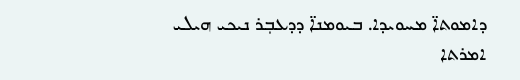ܕܐܡܘܬܐ̈ ܡܚܘܝܕܐ. ܒܝܘܡܢܐ̈ ܕܕܥܒܼܪ ܢܝܟܝ ܗܝܠܝ ܐܡܪܬܐ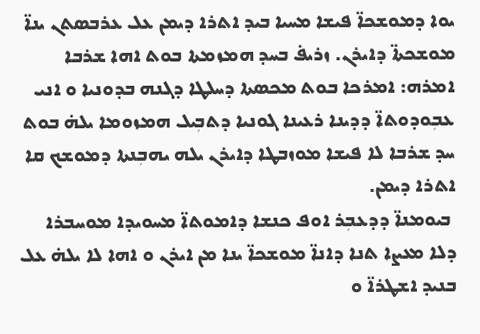ܝܘܐ ܕܡܘܫܟܐ̈ ܦܝܫܐ ܡܚܝܐ ܒܝܕ ܐܬܪܐ ܕܝܡܢ ܥܠ ܥܪܒܣܬܢ ܝܢܐ̈ ܡܘܫܟܬܐ̈ ܕܐܝܪܢ. ܙܪܝܦ̇ ܒܚܕ ܗܡܙܡܬܐ ܒܘܬ ܐܗܐ ܫܪܒܐ ܐܡܪܗ: ܐܡܪܟܐ ܒܘܬ ܡܟܣܬܐ ܕܚܠܛܐ ܕܓܢܗ ܒܕܘܢܝܐ ܘ ܐܢܝ ܥܒܼܘܕܘܬܐ̈ ܕܕܝܢܐ ܪܥܝܢܐ ܓܘܢܝܐ ܕܬܒܼܝܠ ܗܡܙܘܡܐ ܝܠܗ̇ ܒܘܬ ܚܕ ܫܪܒܐ ܠܐ ܦܝܫܐ ܡܘܙܒܛܐ ܕܐܝܪܢ ܝܠܗ ܝܗܒܼܢܬܐ ܕܡܘܫܟ ܩܐ ܐܬܪܐ ܕܝܡܢ.
 ܒܝܘܡܢܐ̈ ܕܕܥܒܼܪ ܐܘܦ ܟܢܫܐ ܕܐܡܘܬܐ̈ ܡܚܘܝܕܐ ܡܘܚܒܪܐ ܕܠܐ ܡܥܨܐ ܬܢܐ ܕܐܢܐ̈ ܡܘܫܟܐ̈ ܝܢܐ ܡܢ ܐܝܪܢ ܘ ܐܗܐ ܠܐ ܝܠܗ̇ ܥܠ ܒܢܝܕ ܐܫܛܪܐ̈ ܘ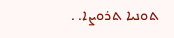ܬܘܢܝܐ ܬܪܘܨܐ. .